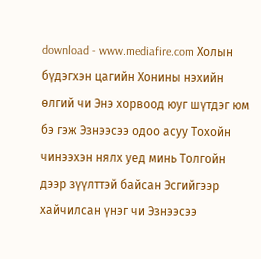download - www.mediafire.com Холын бүдэгхэн цагийн Хонины нэхийн өлгий чи Энэ хорвоод юуг шүтдэг юм бэ гэж Эзнээсээ одоо асуу Тохойн чинээхэн нялх уед минь Толгойн дээр зүүлттэй байсан Эсгийгээр хайчилсан үнэг чи Эзнээсээ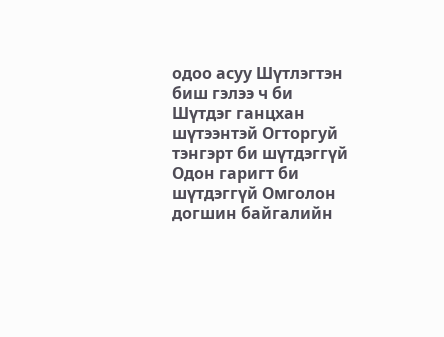одоо асуу Шүтлэгтэн биш гэлээ ч би Шүтдэг ганцхан шүтээнтэй Огторгуй тэнгэрт би шүтдэггүй Одон гаригт би шүтдэггүй Омголон догшин байгалийн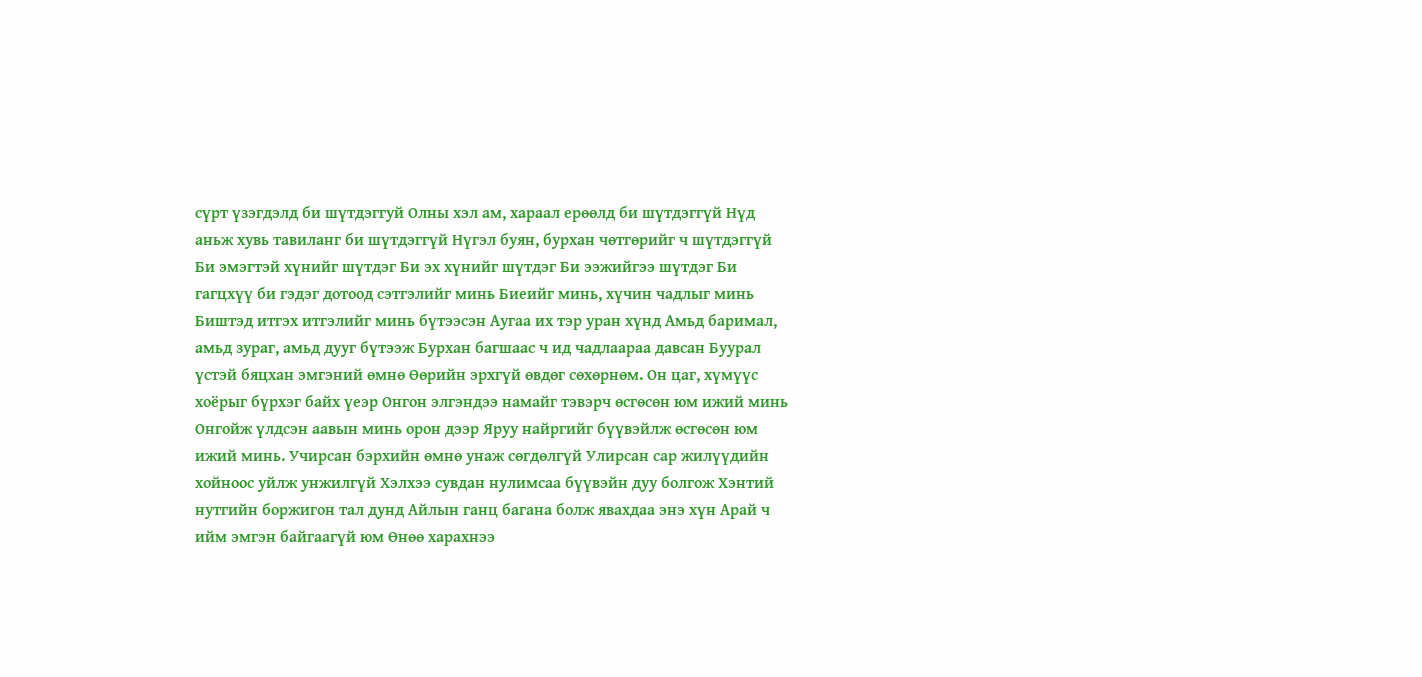сүрт үзэгдэлд би шүтдэггуй Олны хэл ам, хараал ерөөлд би шүтдэггүй Нүд аньж хувь тавиланг би шүтдэггүй Нүгэл буян, бурхан чөтгөрийг ч шүтдэггүй Би эмэгтэй хүнийг шүтдэг Би эх хүнийг шүтдэг Би ээжийгээ шүтдэг Би гагцхүү би гэдэг дотоод сэтгэлийг минь Биеийг минь, хүчин чадлыг минь Биштэд итгэх итгэлийг минь бүтээсэн Аугаа их тэр уран хүнд Амьд баримал, амьд зураг, амьд дууг бүтээж Бурхан багшаас ч ид чадлаараа давсан Буурал үстэй бяцхан эмгэний өмнө Өөрийн эрхгүй өвдөг сөхөрнөм. Он цаг, хүмүүс хоёрыг бүрхэг байх үеэр Онгон элгэндээ намайг тэвэрч өсгөсөн юм ижий минь Онгойж үлдсэн аавын минь орон дээр Яруу найргийг бүүвэйлж өсгөсөн юм ижий минь. Учирсан бэрхийн өмнө унаж сөгдөлгүй Улирсан сар жилүүдийн хойноос уйлж унжилгүй Хэлхээ сувдан нулимсаа бүүвэйн дуу болгож Хэнтий нутгийн боржигон тал дунд Айлын ганц багана болж явахдаа энэ хүн Арай ч ийм эмгэн байгаагүй юм Өнөө харахнээ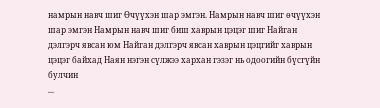намрын навч шиг Өчүүхэн шар эмгэн. Намрын навч шиг өчүүхэн шар эмгэн Намрын навч шиг биш хаврын цэцэг шиг Найган дэлгэрч явсан юм Найган дэлгэрч явсан хаврын цэцгийг хаврын цэцэг байхад Наян нэгэн сүлжээ хархан гэзэг нь одоогийн бүсгүйн булчин
...